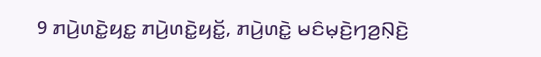9 ꤊꤣꤧ꤬ꤛꤢꤧ꤭ꤟꤢ꤭ ꤊꤣꤧ꤬ꤛꤢꤧ꤭ꤟꤢꤩ꤭, ꤊꤣꤧ꤬ꤛꤢꤧ꤭ ꤗꤢꤨꤗ꤫ꤢꤧ꤬ꤚꤤ꤬ꤡ꤫ꤢꤧ꤬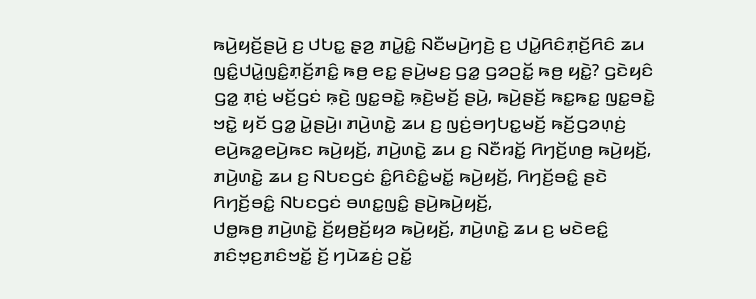ꤒꤣꤧ꤬ꤟꤢꤩ꤬ꤔꤣꤧ꤬ ꤢ꤬ ꤓꤝꤢ꤭ ꤔ꤫ꤤ꤬ ꤊꤣꤧ꤭ꤢꤨ꤭ ꤡꤢꤪꤗꤣꤧ꤬ꤚꤢꤧ꤬ ꤢ꤬ ꤓꤣꤧ꤭ꤖꤢꤨꤊ꤫ꤢꤩ꤬ꤖꤢꤨ ꤘꤣ ꤜꤢꤨ꤭ꤓꤣꤧ꤭ꤜꤢꤨ꤭ꤊ꤫ꤢꤩ꤬ꤊꤢꤨ꤭ ꤒꤥ꤬ ꤕꤢ꤭ ꤔꤣꤧ꤬ꤗꤢ꤬ ꤞꤤ꤭ ꤞꤤꤑꤢꤩ꤭ ꤒꤥ꤬ ꤟꤢꤧ꤭? ꤞꤢꤧꤟꤢꤨ ꤞꤤ꤭ ꤊ꤫ꤢꤦ꤬ ꤗꤢꤩ꤬ꤞꤢꤦ ꤒ꤫ꤢꤧ꤬ ꤜꤢ꤭ꤋꤢꤧ꤭ ꤒ꤫ꤢꤧ꤬ꤗꤢꤩ꤬ ꤔꤣꤧ꤬, ꤒꤣꤧ꤬ꤔꤢꤩ꤬ ꤒꤢ꤭ꤒꤢ꤭ ꤜꤢ꤭ꤋꤢꤧ꤭ ꤠꤢꤧ꤭ ꤟꤢꤩ ꤞꤤ꤭ ꤣꤧ꤭ꤔꤣꤧ꤬꤯ ꤊꤣꤧ꤬ꤛꤢꤧ꤭ ꤘꤣ ꤢ꤬ ꤜꤢꤦ꤬ꤋꤚꤝꤢ꤭ꤗꤢꤩ꤬ ꤒꤢꤩ꤬ꤞꤤꤛ꤫ꤢꤦ꤬ ꤕꤣꤧ꤬ꤒꤤ꤭ꤕꤣꤧ꤬ꤒꤢ ꤒꤣꤧ꤬ꤟꤢꤩ꤬, ꤊꤣꤧ꤬ꤛꤢꤧ꤭ ꤘꤣ ꤢ꤬ ꤡꤢꤪꤙꤢꤩ꤭ ꤖꤚꤢꤩ꤬ꤛꤥ꤬ ꤒꤣꤧ꤬ꤟꤢꤩ꤬, ꤊꤣꤧ꤬ꤛꤢꤧ꤭ ꤘꤣ ꤢ꤬ ꤡꤝꤢꤞꤢꤦ ꤢꤨ꤭ꤖꤢꤨꤢꤨ꤭ꤗꤢꤩ꤭ ꤒꤣꤧ꤬ꤟꤢꤩ꤬, ꤖꤚꤢꤩ꤬ꤋꤢꤨ꤭ ꤔꤢꤧ ꤖꤚꤢꤩ꤬ꤋꤢꤨ꤭ ꤡꤝꤢꤞꤢꤦ ꤋꤛꤢ꤭ꤜꤢꤨ꤭ ꤔꤣꤧ꤬ꤒꤣꤧ꤬ꤟꤢꤩ꤬,
ꤓꤥ꤭ꤒꤥ꤬ ꤊꤣꤧ꤬ꤛꤢꤧ꤭ ꤢꤩ꤬ꤟꤥ꤬ꤢꤩ꤬ꤟꤤ ꤒꤣꤧ꤬ꤟꤢꤩ꤬, ꤊꤣꤧ꤬ꤛꤢꤧ꤭ ꤘꤣ ꤢ꤬ ꤗꤢꤧꤕꤢꤨ꤭ ꤊꤢꤨꤠ꤫ꤢ꤬ꤊꤢꤨꤠꤢꤩ꤭ ꤢꤩ꤬ ꤚꤣꤧꤘꤢꤦ꤬ ꤑꤢꤩ꤭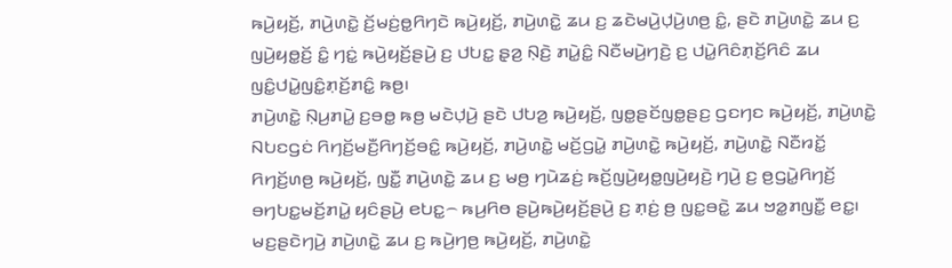ꤒꤣꤧ꤬ꤟꤢꤩ꤬, ꤊꤣꤧ꤬ꤛꤢꤧ꤭ ꤢꤩ꤬ꤗꤢꤦ꤬ꤥ꤭ꤖꤚꤢꤧ ꤒꤣꤧ꤬ꤟꤢꤩ꤬, ꤊꤣꤧ꤬ꤛꤢꤧ꤭ ꤘꤣ ꤢ꤬ ꤘꤢꤧꤗꤣꤧ꤬ꤓ꤫ꤣꤧ꤬ꤛꤥ꤬ ꤢꤨ꤭, ꤔꤢꤧ ꤊꤣꤧ꤬ꤛꤢꤧ꤭ ꤘꤣ ꤢ꤬ ꤜꤣꤧ꤬ꤟꤥ꤭ꤢꤩ꤬ ꤢꤨ꤭ ꤚꤢꤦ꤭ ꤒꤣꤧ꤬ꤟꤢꤩ꤬ꤔꤣꤧ꤬ ꤢ꤬ ꤓꤝꤢ꤭ ꤔ꤫ꤤ꤬ ꤡ꤫ꤢꤧ꤬ ꤊꤣꤧ꤭ꤢꤨ꤭ ꤡꤢꤪꤗꤣꤧ꤬ꤚꤢꤧ꤬ ꤢ꤬ ꤓꤣꤧ꤭ꤖꤢꤨꤊ꤫ꤢꤩ꤬ꤖꤢꤨ ꤘꤣ ꤜꤢꤨ꤭ꤓꤣꤧ꤭ꤜꤢꤨ꤭ꤊ꤫ꤢꤩ꤬ꤊꤢꤨ꤭ ꤒꤥ꤬꤯
ꤊꤣꤧ꤬ꤛꤢꤧ꤭ ꤡ꤫ꤣ꤬ꤊꤣꤧ꤭ ꤢ꤬ꤋꤥ꤭ ꤒꤥ꤬ ꤗꤢꤧꤓ꤫ꤣꤧ꤬ ꤔꤢꤧ ꤓꤝꤤ꤬ ꤒꤣꤧ꤬ꤟꤢꤩ꤬, ꤜꤥ꤭ꤔꤢꤩꤜꤥ꤭ꤔꤢ꤬ ꤞꤢꤚꤢ ꤒꤣꤧ꤬ꤟꤢꤩ꤬, ꤊꤣꤧ꤬ꤛꤢꤧ꤭ ꤡꤝꤢꤞꤢꤦ ꤖꤚꤢꤩ꤬ꤗꤢꤪ꤬ꤖꤚꤢꤩ꤬ꤋꤢꤨ꤭ ꤒꤣꤧ꤬ꤟꤢꤩ꤬, ꤊꤣꤧ꤬ꤛꤢꤧ꤭ ꤗꤢꤩ꤬ꤞꤣꤧ꤭ ꤊꤣꤧ꤬ꤛꤢꤧ꤭ ꤒꤣꤧ꤬ꤟꤢꤩ꤬, ꤊꤣꤧ꤬ꤛꤢꤧ꤭ ꤡꤢꤪꤙꤢꤩ꤭ ꤖꤚꤢꤩ꤬ꤛꤥ꤬ ꤒꤣꤧ꤬ꤟꤢꤩ꤬, ꤜꤢꤪ꤭ ꤊꤣꤧ꤬ꤛꤢꤧ꤭ ꤘꤣ ꤢ꤬ ꤗꤥ꤬ ꤚꤣꤧꤘꤢꤦ꤬ ꤒꤢꤩ꤬ꤜꤣꤧ꤬ꤟꤥ꤭ꤜꤣꤧ꤬ꤟꤢꤧ꤬ ꤚꤣꤧ꤬ ꤢ꤬ ꤥ꤬ꤞꤣꤧ꤭ꤖꤚꤢꤩ꤬ ꤋꤚꤝꤢ꤭ꤗꤢꤩ꤬ꤊꤣꤧ꤭ ꤟꤢꤨꤔꤣꤧ꤬ ꤕꤝꤢ꤭꤮ ꤒꤣ꤬ꤖꤥ ꤔꤣꤧ꤬ꤒꤣꤧ꤬ꤟꤢꤩ꤬ꤔꤣꤧ꤬ ꤢ꤬ ꤊ꤫ꤢꤦ꤬ ꤥ꤬ ꤜꤢ꤭ꤋꤢꤧ꤭ ꤘꤣ ꤠꤤ꤭ꤊꤜꤢꤪ꤭ ꤕꤢ꤭꤯
ꤗꤢ꤬ꤔꤢꤧꤚꤣꤧ꤬ ꤊꤣꤧ꤬ꤛꤢꤧ꤭ ꤘꤣ ꤢ꤬ ꤒꤣꤧ꤬ꤚꤥ꤬ ꤒꤣꤧ꤬ꤟꤢꤩ꤬, ꤊꤣꤧ꤬ꤛꤢꤧ꤭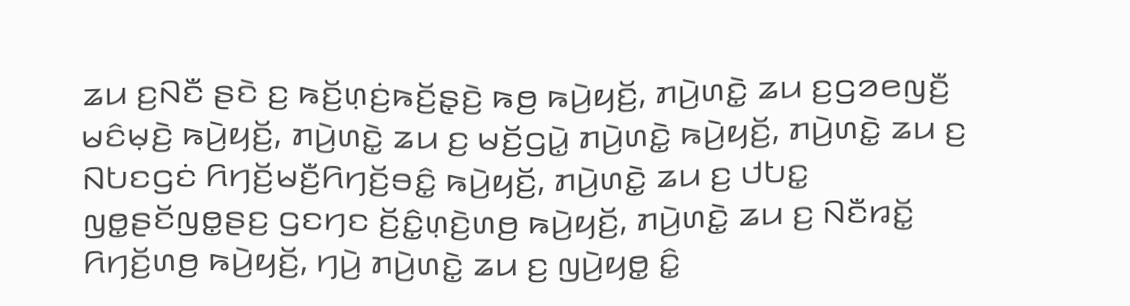ꤘꤣ ꤢ꤬ꤡꤢꤪ ꤔꤢꤧ ꤢ꤬ ꤒꤢꤩ꤬ꤛ꤫ꤢꤦ꤬ꤒꤢꤩ꤬ꤔ꤫ꤢꤧ꤬ ꤒꤥ꤬ ꤒꤣꤧ꤬ꤟꤢꤩ꤬, ꤊꤣꤧ꤬ꤛꤢꤧ꤭ ꤘꤣ ꤢ꤬ꤞꤤꤕꤜꤢꤪ꤬ ꤗꤢꤨꤗ꤫ꤢꤧ꤬ ꤒꤣꤧ꤬ꤟꤢꤩ꤬, ꤊꤣꤧ꤬ꤛꤢꤧ꤭ ꤘꤣ ꤢ꤬ ꤗꤢꤩ꤬ꤞꤣꤧ꤭ ꤊꤣꤧ꤬ꤛꤢꤧ꤭ ꤒꤣꤧ꤬ꤟꤢꤩ꤬, ꤊꤣꤧ꤬ꤛꤢꤧ꤭ ꤘꤣ ꤢ꤬ ꤡꤝꤢꤞꤢꤦ ꤖꤚꤢꤩ꤬ꤗꤢꤪ꤬ꤖꤚꤢꤩ꤬ꤋꤢꤨ꤭ ꤒꤣꤧ꤬ꤟꤢꤩ꤬, ꤊꤣꤧ꤬ꤛꤢꤧ꤭ ꤘꤣ ꤢ꤬ ꤓꤝꤢ꤭ ꤜꤥ꤭ꤔꤢꤩꤜꤥ꤭ꤔꤢ꤬ ꤞꤢꤚꤢ ꤢꤩ꤬ꤢꤨ꤭ꤛ꤫ꤢꤧ꤬ꤛꤥ꤬ ꤒꤣꤧ꤬ꤟꤢꤩ꤬, ꤊꤣꤧ꤬ꤛꤢꤧ꤭ ꤘꤣ ꤢ꤬ ꤡꤢꤪꤙꤢꤩ꤭ ꤖꤚꤢꤩ꤬ꤛꤥ꤬ ꤒꤣꤧ꤬ꤟꤢꤩ꤬, ꤚꤣꤧ꤬ ꤊꤣꤧ꤬ꤛꤢꤧ꤭ ꤘꤣ ꤢ꤬ ꤜꤣꤧ꤬ꤟꤥ꤭ ꤢꤨ꤭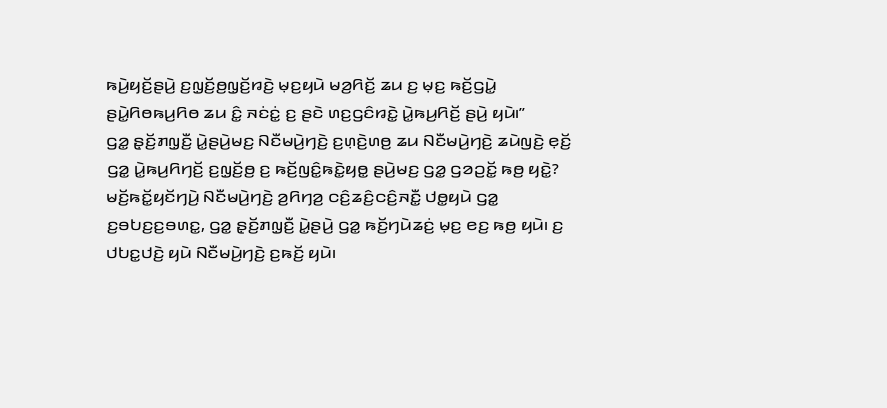ꤒꤣꤧ꤬ꤟꤢꤩ꤬ꤔꤣꤧ꤬ ꤢ꤬ꤜ꤫ꤢꤩ꤬ꤥ꤬ꤜ꤫ꤢꤩ꤬ꤙꤢꤧ꤬ ꤗ꤫ꤢ꤬ꤟꤣꤧ ꤗꤤ꤬ꤖꤢꤩ꤬ ꤘꤣ ꤢ꤬ ꤗ꤫ꤢ꤬ ꤒꤢꤩ꤬ꤞꤣꤧ꤭ ꤔꤣꤧ꤭ꤖꤥꤒꤣ꤬ꤖꤥ ꤘꤣ ꤢꤨ꤭ ꤏꤢꤦꤢꤦ꤭ ꤢ꤬ ꤔꤢꤧ ꤛꤢ꤬ꤞꤢꤨꤙꤢꤧ꤭ ꤣꤧ꤭ꤒꤣ꤬ꤖꤢꤩ꤬ ꤔꤣꤧ꤬ ꤟꤣꤧ꤯”
ꤞꤤ꤭ ꤔ꤫ꤢꤩ꤬ꤊꤜ꤫ꤢꤪ꤬ ꤣꤧ꤭ꤔꤣꤧ꤬ꤗꤢ꤬ ꤡꤢꤪꤗꤣꤧ꤬ꤚꤢꤧ꤬ ꤢ꤬ꤛ꤫ꤢꤧ꤬ꤛꤥ꤬ ꤘꤣ ꤡꤢꤪꤗꤣꤧ꤬ꤚꤢꤧ꤬ ꤘꤣꤧꤜꤢꤧ꤬ ꤕ꤫ꤢꤩ꤬ ꤞꤤ꤭ ꤣꤧ꤭ꤒꤣ꤬ꤖꤚꤢꤩ꤬ ꤢ꤬ꤜ꤫ꤢꤩ꤬ꤥ꤬ ꤢ꤬ ꤒꤢꤩ꤬ꤜꤢꤨ꤭ꤒꤢꤧ꤭ꤟꤥ꤭ ꤔꤣꤧ꤬ꤗꤢ꤬ ꤞꤤ꤭ ꤞꤤꤑꤢꤩ꤭ ꤒꤥ꤬ ꤟꤢꤧ꤭? ꤗꤢꤩ꤬ꤒꤢꤩ꤭ꤟꤢꤩꤚꤣꤧ꤬ ꤡꤢꤪꤗꤣꤧ꤬ꤚꤢꤧ꤬ ꤤ꤬ꤖꤚꤤ꤬ ꤍꤢꤨ꤬ꤘꤢꤨ꤬ꤍꤢꤨ꤬ꤏꤢꤪ꤭ ꤓꤥ꤭ꤟꤣꤧ ꤞꤤ꤭ ꤢ꤬ꤋꤝꤢ꤬ꤢ꤬ꤋꤛꤢ꤭, ꤞꤤ꤭ ꤔ꤫ꤢꤩ꤬ꤊꤜ꤫ꤢꤪ꤬ ꤣꤧ꤭ꤔꤣꤧ꤬ ꤞꤤ꤭ ꤒꤢꤩ꤬ꤚꤣꤧꤘꤢꤦ꤬ ꤗ꤫ꤢ꤬ ꤕꤢ꤬ ꤒꤥ꤬ ꤟꤣꤧ꤯ ꤢ꤬ ꤓꤝꤢ꤭ꤓꤢꤧ꤬ ꤟꤣꤧ ꤡꤢꤪꤗꤣꤧ꤬ꤚꤢꤧ꤬ ꤢ꤬ꤒꤢꤩ꤬ ꤟꤣꤧ꤯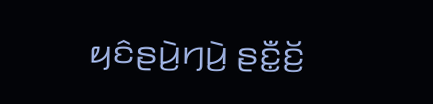ꤟꤢꤨꤔꤣꤧ꤬ꤚꤣꤧ꤬ ꤔꤢꤪ꤭ꤢꤩ꤬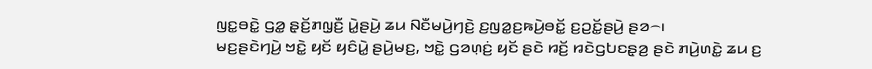ꤜꤢ꤭ꤋꤢꤧ꤭ ꤞꤤ꤭ ꤔ꤫ꤢꤩ꤬ꤊꤜ꤫ꤢꤪ꤬ ꤣꤧ꤭ꤔꤣꤧ꤬ ꤘꤣ ꤡꤢꤪꤗꤣꤧ꤬ꤚꤢꤧ꤬ ꤢ꤬ꤜꤤ꤭ꤢ꤬ꤒꤣꤧ꤬ꤋꤢꤩ꤭ ꤢ꤬ꤑꤢꤩ꤭ꤔꤣꤧ꤬ ꤔꤤ꤮꤯
ꤗꤢ꤬ꤔꤢꤧꤚꤣꤧ꤬ ꤠꤢꤧ꤭ ꤟꤢꤩ ꤟꤢꤨꤣꤧ꤭ ꤔꤣꤧ꤬ꤗꤢ꤬, ꤠꤢꤧ꤭ ꤞꤤꤛ꤫ꤢꤦ꤬ ꤟꤢꤩ ꤔꤢꤧ ꤙꤢꤩ꤬ ꤙꤢꤧꤞꤝꤢꤔ꤫ꤤ꤬ ꤔꤢꤧ ꤊꤣꤧ꤬ꤛꤢꤧ꤭ ꤘꤣ ꤢ꤬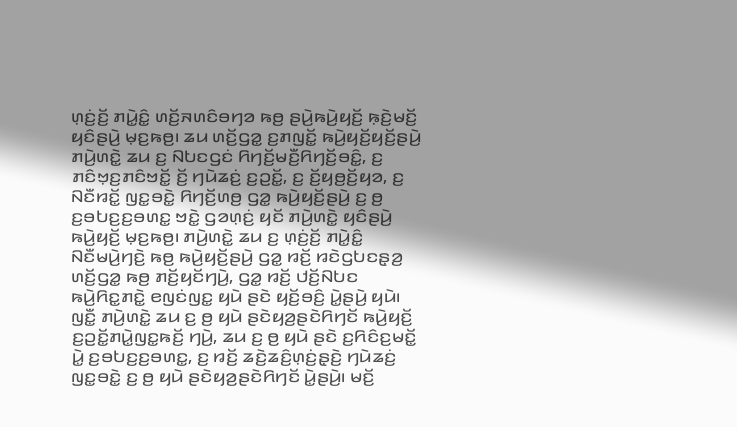ꤛ꤫ꤢꤦ꤬ꤢꤩ꤬ ꤊꤣꤧ꤭ꤢꤨ꤭ ꤛꤢꤩ꤬ꤏꤛꤢꤨꤋꤚꤤ ꤒꤥ꤬ ꤔꤣꤧ꤬ꤒꤣꤧ꤬ꤟꤢꤩ꤬ ꤒ꤫ꤢꤧ꤬ꤗꤢꤩ꤬ ꤟꤢꤨꤔꤣꤧ꤬ ꤗ꤫ꤢ꤬ꤒꤥ꤬꤯ ꤘꤣ ꤛꤢꤩ꤬ꤞꤤ꤭ ꤢ꤬ꤊꤜꤢꤩ꤭ ꤒꤣꤧ꤬ꤟꤢꤩ꤬ꤟꤢꤩ꤬ꤔꤣꤧ꤬ ꤊꤣꤧ꤬ꤛꤢꤧ꤭ ꤘꤣ ꤢ꤬ ꤡꤝꤢꤞꤢꤦ ꤖꤚꤢꤩ꤬ꤗꤢꤪ꤬ꤖꤚꤢꤩ꤬ꤋꤢꤨ꤭, ꤢ꤬ ꤊꤢꤨꤠ꤫ꤢ꤬ꤊꤢꤨꤠꤢꤩ꤭ ꤢꤩ꤬ ꤚꤣꤧꤘꤢꤦ꤬ ꤢ꤬ꤑꤢꤩ꤭, ꤢ꤬ ꤢꤩ꤬ꤟꤥ꤬ꤢꤩ꤬ꤟꤤ, ꤢ꤬ ꤡꤢꤪꤙꤢꤩ꤭ ꤜꤢ꤭ꤋꤢꤧ꤭ ꤖꤚꤢꤩ꤬ꤛꤥ꤬ ꤞꤤ꤭ ꤒꤣꤧ꤬ꤟꤢꤩ꤬ꤔꤣꤧ꤬ ꤢ꤬ ꤥ꤬ ꤢ꤬ꤋꤝꤢ꤬ꤢ꤬ꤋꤛꤢ꤭ ꤠꤢꤧ꤭ ꤞꤤꤛ꤫ꤢꤦ꤬ ꤟꤢꤩ ꤊꤣꤧ꤬ꤛꤢꤧ꤭ ꤟꤢꤨꤔꤣꤧ꤬ ꤒꤣꤧ꤬ꤟꤢꤩ꤬ ꤗ꤫ꤢ꤬ꤒꤥ꤬꤯ ꤊꤣꤧ꤬ꤛꤢꤧ꤭ ꤘꤣ ꤢ꤬ ꤛ꤫ꤢꤦ꤬ꤢꤩ꤬ ꤊꤣꤧ꤭ꤢꤨ꤭ ꤡꤢꤪꤗꤣꤧ꤬ꤚꤢꤧ꤬ ꤒꤥ꤬ ꤒꤣꤧ꤬ꤟꤢꤩ꤬ꤔꤣꤧ꤬ ꤞꤤ꤭ ꤙꤢꤩ꤬ ꤙꤢꤧꤞꤝꤢꤔ꤫ꤤ꤬ ꤛꤢꤩ꤬ꤞꤤ꤭ ꤒꤥ꤬ ꤊꤢꤩ꤬ꤟꤢꤩꤚꤣꤧ꤬, ꤞꤤ꤭ ꤙꤢꤩ꤬ ꤓꤢꤩ꤬ꤡꤝꤢ ꤒꤣꤧ꤬ꤖꤢ꤭ꤊꤢꤧ꤭ ꤕꤜꤢꤦꤜꤢ꤭ ꤟꤣꤧ ꤔꤢꤧ ꤟꤢꤩ꤬ꤋꤢꤨ꤬ ꤣꤧ꤭ꤔꤣꤧ꤬ ꤟꤣꤧ꤯
ꤜꤢꤪ꤭ ꤊꤣꤧ꤬ꤛꤢꤧ꤭ ꤘꤣ ꤢ꤬ ꤥ꤬ ꤟꤣꤧ ꤔꤢꤧꤟꤤ꤬ꤔꤢꤧꤖꤚꤢꤩ ꤒꤣꤧ꤬ꤟꤢꤩ꤬ ꤢ꤬ꤑꤢꤩ꤭ꤊꤣꤧ꤭ꤜꤢ꤭ꤒꤢꤩ꤬ ꤚꤣꤧ꤬, ꤘꤣ ꤢ꤬ ꤥ꤬ ꤟꤣꤧ ꤔꤢꤧ ꤢ꤬ꤖꤢꤨꤢ꤬ꤗꤢꤩ꤭ ꤣꤧ꤭ ꤢ꤬ꤋꤝꤢ꤬ꤢ꤬ꤋꤛꤢ꤭, ꤢ꤬ ꤙꤢꤩ꤬ ꤘꤢꤧ꤬ꤘꤢꤨ꤬ꤛ꤫ꤢꤦ꤬ꤔ꤫ꤢꤧ꤬ ꤚꤣꤧꤘꤢꤦ꤬ ꤜꤢ꤭ꤋꤢꤧ꤭ ꤢ꤬ ꤥ꤬ ꤟꤣꤧ ꤔꤢꤧꤟꤤ꤬ꤔꤢꤧꤖꤚꤢꤩ ꤣꤧ꤭ꤔꤣꤧ꤬꤯ ꤗꤢꤩ꤬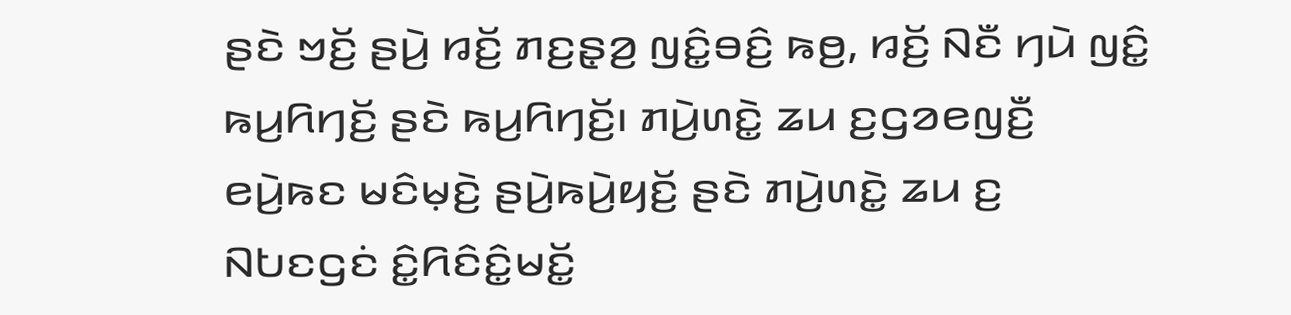ꤔꤢꤧ ꤠꤢꤩ꤬ ꤔꤣꤧ꤬ ꤙꤢꤩ꤬ ꤊꤢ꤬ꤔ꤫ꤤ꤬ ꤜꤢꤨ꤭ꤋꤢꤨ꤬ ꤒꤥ꤬, ꤙꤢꤩ꤬ ꤡꤢꤪ ꤚꤣꤧ ꤜꤢꤨ꤭ ꤒꤣ꤬ꤖꤚꤢꤩ꤬ ꤔꤢꤧ ꤒꤣ꤬ꤖꤚꤢꤩ꤬꤯ ꤊꤣꤧ꤬ꤛꤢꤧ꤭ ꤘꤣ ꤢ꤬ꤞꤤꤕꤜꤢꤪ꤬ ꤕꤣꤧ꤬ꤒꤢ ꤗꤢꤨꤗ꤫ꤢꤧ꤬ ꤔꤣꤧ꤬ꤒꤣꤧ꤬ꤟꤢꤩ꤬ ꤔꤢꤧ ꤊꤣꤧ꤬ꤛꤢꤧ꤭ ꤘꤣ ꤢ꤬ ꤡꤝꤢꤞꤢꤦ ꤢꤨ꤭ꤖꤢꤨꤢꤨ꤭ꤗꤢꤩ꤭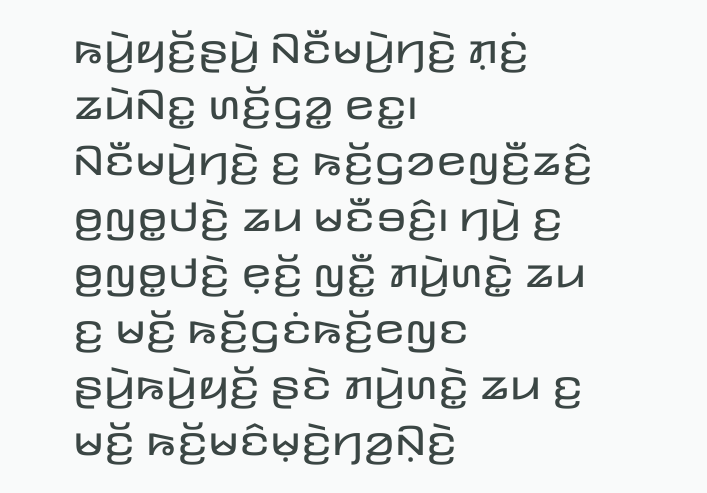ꤒꤣꤧ꤬ꤟꤢꤩ꤬ꤔꤣꤧ꤬ ꤡꤢꤪꤗꤣꤧ꤬ꤚꤢꤧ꤬ ꤊ꤫ꤢꤦ꤬ ꤘꤣꤧꤡꤢ꤭ ꤛꤢꤩ꤬ꤞꤤ꤭ ꤕꤢ꤭꤯
ꤡꤢꤪꤗꤣꤧ꤬ꤚꤢꤧ꤬ ꤢ꤬ ꤒꤢꤩ꤬ꤞꤤꤕꤜꤢꤪ꤬ꤘꤢꤨ꤬ ꤥ꤬ꤜꤥ꤭ꤓꤢꤧ꤬ ꤘꤣ ꤗꤢꤪꤋꤢꤨ꤬꤯ ꤚꤣꤧ꤬ ꤢ꤬ ꤥ꤬ꤜꤥ꤭ꤓꤢꤧ꤬ ꤕ꤫ꤢꤩ꤬ ꤜꤢꤪ꤭ ꤊꤣꤧ꤬ꤛꤢꤧ꤭ ꤘꤣ ꤢ꤬ ꤗꤢꤩ꤬ ꤒꤢꤩ꤬ꤞꤢꤦꤒꤢꤩ꤬ꤕꤜꤢ ꤔꤣꤧ꤬ꤒꤣꤧ꤬ꤟꤢꤩ꤬ ꤔꤢꤧ ꤊꤣꤧ꤬ꤛꤢꤧ꤭ ꤘꤣ ꤢ꤬ ꤗꤢꤩ꤬ ꤒꤢꤩ꤬ꤗꤢꤨꤗ꤫ꤢꤧ꤬ꤚꤤ꤬ꤡ꤫ꤢꤧ꤬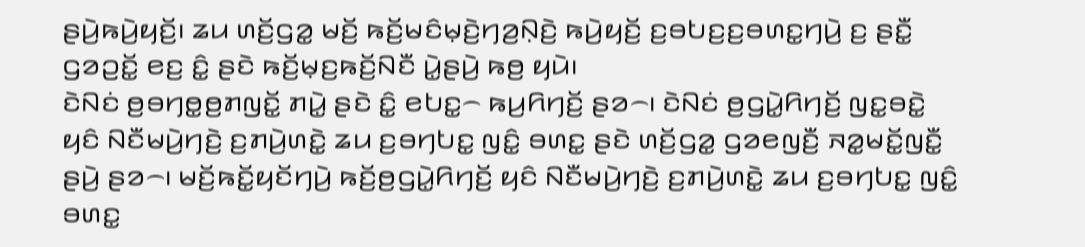ꤔꤣꤧ꤬ꤒꤣꤧ꤬ꤟꤢꤩ꤬꤯ ꤘꤣ ꤛꤢꤩ꤬ꤞꤤ꤭ ꤗꤢꤩ꤬ ꤒꤢꤩ꤬ꤗꤢꤨꤗ꤫ꤢꤧ꤬ꤚꤤ꤬ꤡ꤫ꤢꤧ꤬ ꤒꤣꤧ꤬ꤟꤢꤩ꤬ ꤢ꤬ꤋꤝꤢ꤬ꤢ꤬ꤋꤛꤢ꤭ꤚꤣꤧ꤬ ꤢ꤬ ꤔꤢꤪ꤭ ꤞꤤꤑꤢꤩ꤭ ꤕꤢ꤬ ꤢꤨ꤭ ꤔꤢꤧ ꤒꤢꤩ꤬ꤗ꤫ꤢ꤬ꤒꤢꤩ꤬ꤡꤢꤪ ꤣꤧ꤭ꤔꤣꤧ꤬ ꤒꤥ꤬ ꤟꤣꤧ꤯
ꤢꤧꤡꤢꤦ ꤥ꤬ꤋꤚꤥ꤭ꤥ꤬ꤊꤜꤢꤩ꤭ ꤊꤣꤧ꤭ ꤔꤢꤧ ꤢꤨ꤭ ꤕꤝꤢ꤭꤮ ꤒꤣ꤬ꤖꤚꤢꤩ꤬ ꤔꤤ꤮꤯ ꤢꤧꤡꤢꤦ ꤥ꤬ꤞꤣꤧ꤭ꤖꤚꤢꤩ꤬ ꤜꤢ꤭ꤋꤢꤧ꤭ ꤟꤢꤨ ꤡꤢꤪꤗꤣꤧ꤬ꤚꤢꤧ꤬ ꤢ꤬ꤊꤣꤧ꤬ꤛꤢꤧ꤭ ꤘꤣ ꤢ꤬ꤋꤚꤝꤢ꤭ ꤜꤢꤨ꤭ ꤋꤛꤢ꤭ ꤔꤢꤧ ꤛꤢꤩ꤬ꤞꤤ꤭ ꤞꤤꤕꤜꤢꤪ꤬ ꤏꤤ꤭ꤗꤢꤩ꤭ꤜꤢꤪ꤭ ꤔꤣꤧ꤬ ꤔꤤ꤮꤯ ꤗꤢꤩ꤬ꤒꤢꤩ꤭ꤟꤢꤩꤚꤣꤧ꤬ ꤒꤢꤩ꤬ꤥ꤬ꤞꤣꤧ꤭ꤖꤚꤢꤩ꤬ ꤟꤢꤨ ꤡꤢꤪꤗꤣꤧ꤬ꤚꤢꤧ꤬ ꤢ꤬ꤊꤣꤧ꤬ꤛꤢꤧ꤭ ꤘꤣ ꤢ꤬ꤋꤚꤝꤢ꤭ ꤜꤢꤨ꤭ ꤋꤛꤢ꤭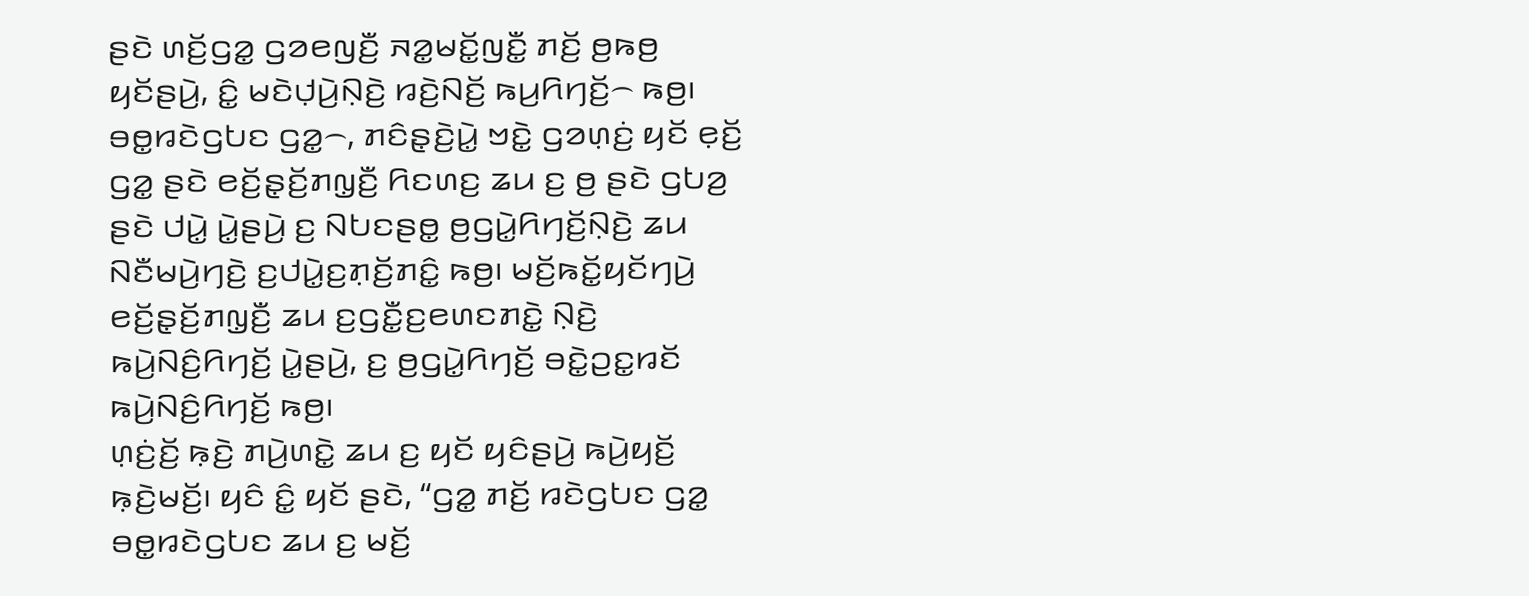ꤔꤢꤧ ꤛꤢꤩ꤬ꤞꤤ꤭ ꤞꤤꤕꤜꤢꤪ꤬ ꤏꤤ꤭ꤗꤢꤩ꤭ꤜꤢꤪ꤭ ꤊꤢꤩ꤬ ꤥ꤬ꤒꤥ꤬ ꤟꤢꤩꤔꤣꤧ꤬, ꤢꤨ꤭ ꤗꤢꤧꤓ꤫ꤣꤧ꤬ꤡ꤫ꤢꤧ꤬ ꤙꤢꤧ꤬ꤡꤢꤩ꤬ ꤒꤣ꤬ꤖꤚꤢꤩ꤬꤮ ꤒꤥ꤬꤯
ꤋꤥ꤭ꤙꤢꤧꤞꤝꤢ ꤞꤤ꤭꤮, ꤊꤢꤨꤔ꤫ꤢꤧ꤬ꤣꤧ꤭ ꤠꤢꤧ꤭ ꤞꤤꤛ꤫ꤢꤦ꤬ ꤟꤢꤩ ꤕ꤫ꤢꤩ꤬ ꤞꤤ꤭ ꤔꤢꤧ ꤕꤢꤩ꤬ꤔ꤫ꤢꤩ꤬ꤊꤜ꤫ꤢꤪ꤬ ꤖꤢꤛꤢ꤬ ꤘꤣ ꤢ꤬ ꤥ꤬ ꤔꤢꤧ ꤞꤝꤤ꤬ ꤔꤢꤧ ꤓꤣꤧ꤭ ꤣꤧ꤭ꤔꤣꤧ꤬ ꤢ꤬ ꤡꤝꤢꤔꤥ꤭ ꤥ꤬ꤞꤣꤧ꤭ꤖꤚꤢꤩ꤬ꤡ꤫ꤢꤧ꤬ ꤘꤣ ꤡꤢꤪꤗꤣꤧ꤬ꤚꤢꤧ꤬ ꤢ꤬ꤓꤣꤧ꤭ꤢ꤬ꤊ꤫ꤢꤩ꤬ꤊꤢꤨ꤭ ꤒꤥ꤬꤯ ꤗꤢꤩ꤬ꤒꤢꤩ꤭ꤟꤢꤩꤚꤣꤧ꤬ ꤕꤢꤩ꤬ꤔ꤫ꤢꤩ꤬ꤊꤜ꤫ꤢꤪ꤬ ꤘꤣ ꤢ꤬ꤞꤢꤪ꤭ꤢ꤬ꤕꤛꤢꤊꤢꤧ꤭ ꤡ꤫ꤢꤧ꤬ ꤒꤣꤧ꤬ꤡꤢꤨ꤬ꤖꤚꤢꤩ꤬ ꤣꤧ꤭ꤔꤣꤧ꤬, ꤢ꤬ ꤥ꤬ꤞꤣꤧ꤭ꤖꤚꤢꤩ꤬ ꤋꤢꤧ꤭ꤑꤢ꤭ꤙꤢꤩ ꤒꤣꤧ꤬ꤡꤢꤨ꤬ꤖꤚꤢꤩ꤬ ꤒꤥ꤬꤯
ꤛ꤫ꤢꤦ꤬ꤢꤩ꤬ ꤒ꤫ꤢꤧ꤬ ꤊꤣꤧ꤬ꤛꤢꤧ꤭ ꤘꤣ ꤢ꤬ ꤟꤢꤩ ꤟꤢꤨꤔꤣꤧ꤬ ꤒꤣꤧ꤬ꤟꤢꤩ꤬ ꤒ꤫ꤢꤧ꤬ꤗꤢꤩ꤬꤯ ꤟꤢꤨ ꤢꤨ꤭ ꤟꤢꤩ ꤔꤢꤧ, “ꤞꤤ꤭ ꤊꤢꤩ꤬ ꤙꤢꤧꤞꤝꤢ ꤞꤤ꤭ ꤋꤥ꤭ꤙꤢꤧꤞꤝꤢ ꤘꤣ ꤢ꤬ ꤗꤢꤩ꤬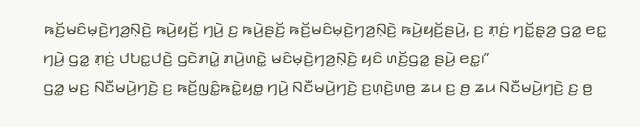ꤒꤢꤩ꤬ꤗꤢꤨꤗ꤫ꤢꤧ꤬ꤚꤤ꤬ꤡ꤫ꤢꤧ꤬ ꤒꤣꤧ꤬ꤟꤢꤩ꤬ ꤚꤣꤧ꤬ ꤢ꤬ ꤒꤣꤧ꤬ꤔꤢꤩ꤬ ꤒꤢꤩ꤬ꤗꤢꤨꤗ꤫ꤢꤧ꤬ꤚꤤ꤬ꤡ꤫ꤢꤧ꤬ ꤒꤣꤧ꤬ꤟꤢꤩ꤬ꤔꤣꤧ꤬, ꤢ꤬ ꤊ꤫ꤢꤦ꤬ ꤚꤢꤩ꤭ꤔ꤫ꤤ꤬ ꤞꤤ꤭ ꤕꤢ꤭ ꤚꤣꤧ꤬ ꤞꤤ꤭ ꤊ꤫ꤢꤦ꤬ ꤓꤝꤢ꤭ꤓꤢꤧ꤬ ꤞꤢꤧꤊꤣꤧ꤭ ꤊꤣꤧ꤬ꤛꤢꤧ꤭ ꤗꤢꤨꤗ꤫ꤢꤧ꤬ꤚꤤ꤬ꤡ꤫ꤢꤧ꤬ ꤟꤢꤨ ꤛꤢꤩ꤬ꤞꤤ꤭ ꤔꤣꤧ꤬ ꤕꤢ꤭꤯”
ꤞꤤ꤭ ꤗꤢ꤬ ꤡꤢꤪꤗꤣꤧ꤬ꤚꤢꤧ꤬ ꤢ꤬ ꤒꤢꤩ꤬ꤜꤢꤨ꤭ꤒꤢꤧ꤭ꤟꤥ꤭ ꤚꤣꤧ꤬ ꤡꤢꤪꤗꤣꤧ꤬ꤚꤢꤧ꤬ ꤢ꤬ꤛ꤫ꤢꤧ꤬ꤛꤥ꤬ ꤘꤣ ꤢ꤬ ꤥ꤬ ꤘꤣ ꤡꤢꤪꤗꤣꤧ꤬ꤚꤢꤧ꤬ ꤢ꤬ ꤥ꤬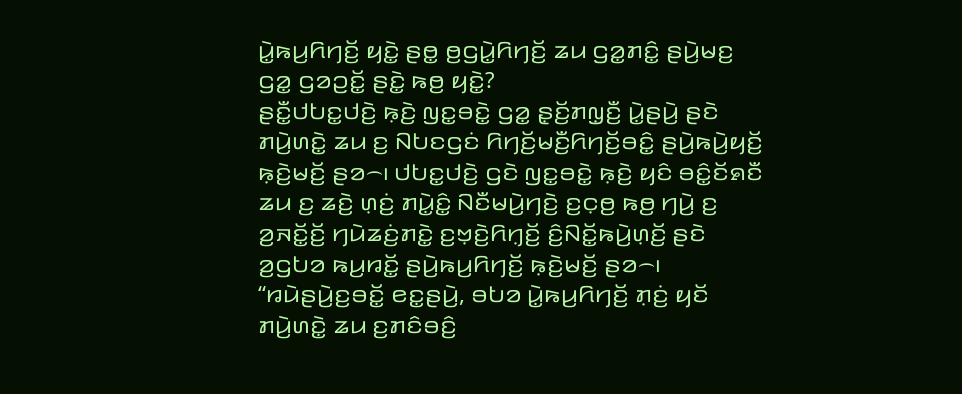ꤣꤧ꤭ꤒꤣ꤬ꤖꤚꤢꤩ꤬ ꤟꤢꤧ꤭ ꤔꤥ꤭ ꤥ꤬ꤞꤣꤧ꤭ꤖꤚꤢꤩ꤬ ꤘꤣ ꤞꤤ꤭ꤊꤢꤨ꤭ ꤔꤣꤧ꤬ꤗꤢ꤬ ꤞꤤ꤭ ꤞꤤꤑꤢꤩ꤭ ꤔꤢꤧ꤭ ꤒꤥ꤬ ꤟꤢꤧ꤭?
ꤔꤢꤪ꤭ꤓꤝꤢ꤭ꤓꤢꤧ꤬ ꤒ꤫ꤢꤧ꤬ ꤜꤢ꤭ꤋꤢꤧ꤭ ꤞꤤ꤭ ꤔ꤫ꤢꤩ꤬ꤊꤜ꤫ꤢꤪ꤬ ꤣꤧ꤭ꤔꤣꤧ꤬ ꤔꤢꤧ ꤊꤣꤧ꤬ꤛꤢꤧ꤭ ꤘꤣ ꤢ꤬ ꤡꤝꤢꤞꤢꤦ ꤖꤚꤢꤩ꤬ꤗꤢꤪ꤬ꤖꤚꤢꤩ꤬ꤋꤢꤨ꤭ ꤔꤣꤧ꤬ꤒꤣꤧ꤬ꤟꤢꤩ꤬ ꤒ꤫ꤢꤧ꤬ꤗꤢꤩ꤬ ꤔꤤ꤮꤯ ꤓꤝꤢ꤭ꤓꤢꤧ꤬ ꤞꤢꤧ ꤜꤢ꤭ꤋꤢꤧ꤭ ꤒ꤫ꤢꤧ꤬ ꤟꤢꤨ ꤋꤢꤨ꤭ꤢꤩꤎꤢꤪ ꤘꤣ ꤢ꤬ ꤘꤢꤧ꤬ ꤛ꤫ꤢꤦ꤬ ꤊꤣꤧ꤭ꤢꤨ꤭ ꤡꤢꤪꤗꤣꤧ꤬ꤚꤢꤧ꤬ ꤢ꤬ꤍ꤫ꤥ꤬ ꤒꤥ꤬ ꤚꤣꤧ꤬ ꤢ꤬ ꤤ꤬ꤏꤢꤩ꤭ꤢꤩ꤬ ꤚꤣꤧꤘꤢꤦ꤬ꤊꤢꤧ꤭ ꤢ꤬ꤠ꤫ꤢꤧ꤬ꤖꤚ꤫ꤢꤩ꤬ ꤢꤨ꤬ꤡꤢꤩ꤭ꤒꤣꤧ꤬ꤛ꤫ꤢꤩ꤬ ꤔꤢꤧ ꤤ꤬ꤞꤝꤤ ꤒꤣ꤬ꤙꤢꤩ꤭ ꤔꤣꤧ꤬ꤒꤣ꤬ꤖꤚꤢꤩ꤬ ꤒ꤫ꤢꤧ꤬ꤗꤢꤩ꤬ ꤔꤤ꤮꤯
“ꤙꤣꤧꤔꤣꤧ꤬ꤢ꤬ꤋꤢꤩ꤭ ꤕꤢ꤭ꤔꤣꤧ꤬, ꤋꤝꤤ ꤣꤧ꤭ꤒꤣ꤬ꤖꤚꤢꤩ꤬ ꤊ꤫ꤢꤦ꤬ ꤟꤢꤩ ꤊꤣꤧ꤬ꤛꤢꤧ꤭ ꤘꤣ ꤢ꤬ꤊꤢꤨꤋꤢꤨ꤬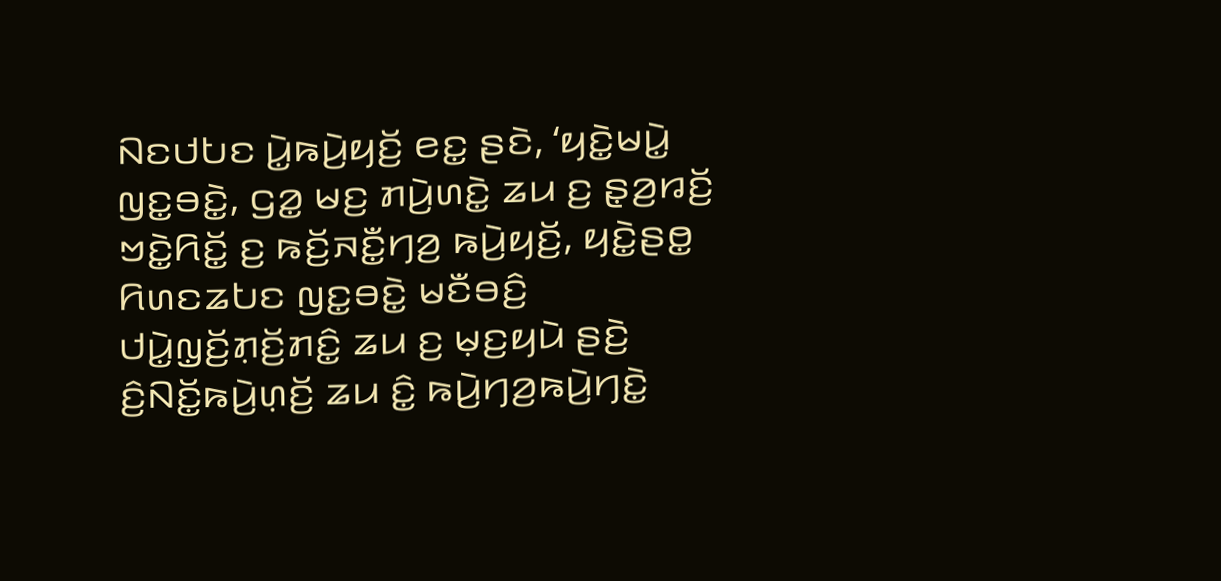ꤡꤢꤓꤝꤢ ꤣꤧ꤭ꤒꤣꤧ꤬ꤟꤢꤩ꤬ ꤕꤢ꤭ ꤔꤢꤧ, ‘ꤟꤢꤧ꤭ꤗꤣꤧ꤭ ꤜꤢ꤭ꤋꤢꤧ꤭, ꤞꤤ꤭ ꤗꤢ꤬ ꤊꤣꤧ꤬ꤛꤢꤧ꤭ ꤘꤣ ꤢ꤬ ꤔ꤫ꤤ꤬ꤙꤢꤩ꤬ ꤠꤢꤧ꤭ꤖꤢꤩ꤭ ꤢ꤬ ꤒꤢꤩ꤬ꤏꤢꤪ꤭ꤚꤤ꤬ ꤒꤣꤧ꤬ꤟꤢꤩ꤬, ꤟꤢꤧ꤭ꤔꤥ꤭ ꤖꤛꤢꤘꤝꤢ ꤜꤢ꤭ꤋꤢꤧ꤭ ꤗꤢꤪꤋꤢꤨ꤬ ꤓꤣꤧ꤭ꤜ꤫ꤢꤩ꤬ꤊ꤫ꤢꤩ꤬ꤊꤢꤨ꤭ ꤘꤣ ꤢ꤬ ꤗ꤫ꤢ꤬ꤟꤣꤧ ꤔꤢꤧ꤬ ꤢꤨ꤬ꤡꤢꤩ꤭ꤒꤣꤧ꤬ꤛ꤫ꤢꤩ꤬ ꤘꤣ ꤢꤨ꤭ ꤒꤣꤧ꤬ꤚꤤ꤬ꤒꤣꤧ꤬ꤚꤢꤧ꤭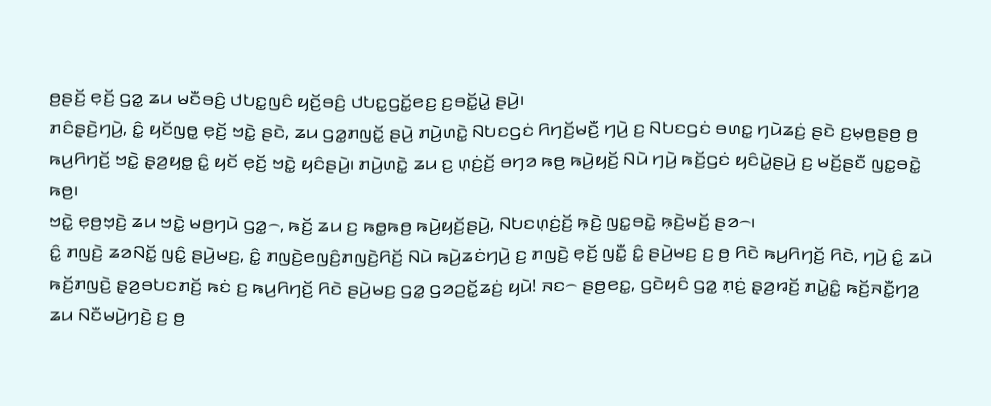ꤥ꤬ꤔꤢꤩ꤬ ꤕ꤫ꤢꤩ꤬ ꤞꤤ꤭ ꤘꤣ ꤗꤢꤪꤋꤢꤨ꤬ ꤓꤝꤢ꤭ꤜꤢꤨ ꤟꤢꤩ꤬ꤋꤢꤨ꤬ ꤓꤝꤢ꤭ꤞꤢꤩ꤭ꤕꤢ꤬ ꤢ꤬ꤋꤢꤩ꤭ꤣꤧ꤭ ꤔꤣꤧ꤬꤯
ꤊꤢꤨꤔ꤫ꤢꤧ꤬ꤚꤣꤧ꤬, ꤢꤨ꤭ ꤟꤢꤩꤜꤥ꤭ ꤕ꤫ꤢꤩ꤬ ꤠꤢꤧ꤭ ꤔꤢꤧ, ꤘꤣ ꤞꤤ꤭ꤊꤜꤢꤩ꤭ ꤔꤣꤧ꤬ ꤊꤣꤧ꤬ꤛꤢꤧ꤭ ꤡꤝꤢꤞꤢꤦ ꤖꤚꤢꤩ꤬ꤗꤢꤪ꤬ ꤚꤣꤧ꤬ ꤢ꤬ ꤡꤝꤢꤞꤢꤦ ꤋꤛꤢ꤭ ꤚꤣꤧꤘꤢꤦ꤬ ꤔꤢꤧ ꤢ꤬ꤗ꤫ꤥ꤬ꤔꤥ꤬ ꤥ꤬ ꤒꤣ꤬ꤖꤚꤢꤩ꤬ ꤠꤢꤧ꤭ ꤔ꤫ꤤ꤬ꤟꤥ꤭ ꤢꤨ꤭ ꤟꤢꤩ ꤕ꤫ꤢꤩ꤬ ꤠꤢꤧ꤭ ꤟꤢꤨꤔꤣꤧ꤬꤯ ꤊꤣꤧ꤬ꤛꤢꤧ꤭ ꤘꤣ ꤢ꤬ ꤛ꤫ꤢꤦ꤬ꤢꤩ꤬ ꤋꤚꤤ ꤒꤥ꤬ ꤒꤣꤧ꤬ꤟꤢꤩ꤬ ꤡꤣꤧ ꤚꤣꤧ꤬ ꤒꤢꤩ꤬ꤞꤢꤦ ꤟꤢꤨꤣꤧ꤭ꤔꤣꤧ꤬ ꤢ꤬ ꤗꤢꤩ꤬ꤔꤢꤪ ꤜꤢ꤭ꤋꤢꤧ꤭ ꤒꤥ꤬꤯
ꤠꤢꤧ꤭ ꤕ꤫ꤥ꤬ꤠ꤫ꤢꤧ꤬ ꤘꤣ ꤠꤢꤧ꤭ ꤗꤥ꤬ꤚꤣꤧ ꤞꤤ꤭꤮, ꤒꤢꤩ꤬ ꤘꤣ ꤢ꤬ ꤒꤥ꤭ꤒꤥ꤬ ꤒꤣꤧ꤬ꤟꤢꤩ꤬ꤔꤣꤧ꤬, ꤡꤝꤢꤛ꤫ꤢꤦ꤬ꤢꤩ꤬ ꤒ꤫ꤢꤧ꤬ ꤜꤢ꤭ꤋꤢꤧ꤭ ꤒ꤫ꤢꤧ꤬ꤗꤢꤩ꤬ ꤔꤤ꤮꤯
ꤢꤨ꤭ ꤊꤜꤢꤧ꤬ ꤘꤤꤡꤢꤩ꤭ ꤜꤢꤨ꤭ ꤔꤣꤧ꤬ꤗꤢ꤬, ꤢꤨ꤭ ꤊꤜꤢꤧ꤬ꤕꤜꤢꤨ꤬ꤊꤜꤢꤧ꤬ꤖꤢꤩ꤬ ꤡꤣꤧ ꤒꤣꤧ꤬ꤘꤢꤦꤚꤣꤧ꤬ ꤢ꤬ ꤊꤜꤢꤧ꤬ ꤕ꤫ꤢꤩ꤬ ꤜꤢꤪ꤭ ꤢꤨ꤭ ꤔꤣꤧ꤬ꤗꤢ꤬ ꤢ꤬ ꤥ꤬ ꤖꤢꤧ ꤒꤣ꤬ꤖꤚꤢꤩ꤬ ꤖꤢꤧ, ꤚꤣꤧ꤬ ꤢꤨ꤭ ꤘꤣꤧ ꤒꤢꤩ꤬ꤊꤜꤢꤧ꤬ ꤔ꤫ꤤ꤬ꤋꤝꤢꤊꤢꤩ꤬ ꤒꤢꤦ ꤢ꤬ ꤒꤣ꤬ꤖꤚꤢꤩ꤬ ꤖꤢꤧ ꤔꤣꤧ꤬ꤗꤢ꤬ ꤞꤤ꤭ ꤞꤤꤑꤢꤩ꤭ꤘꤢꤦ꤬ ꤟꤣꤧ! ꤏꤢ꤮ ꤔꤥ꤬ꤕꤢ꤭, ꤞꤢꤧꤟꤢꤨ ꤞꤤ꤭ ꤊ꤫ꤢꤦ꤬ ꤔ꤫ꤤ꤬ꤙꤢꤩ꤬ ꤊꤣꤧ꤭ꤢꤨ꤭ ꤒꤢꤩ꤬ꤏꤢꤪ꤭ꤚꤤ꤬ ꤘꤣ ꤡꤢꤪꤗꤣꤧ꤬ꤚꤢꤧ꤬ ꤢ꤬ ꤥ꤬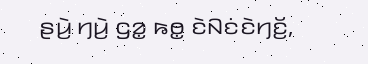ꤔꤣꤧ꤬ ꤚꤣꤧ꤬ ꤞꤤ꤭ ꤒꤥ꤭ ꤢꤧꤡꤢꤦꤢꤧꤚꤢꤩ꤬,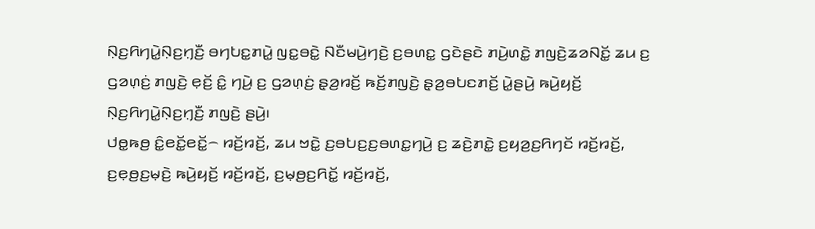ꤡ꤫ꤢ꤬ꤖꤚꤣꤧ꤭ꤡ꤫ꤢ꤬ꤚ꤫ꤢꤪ꤬ ꤋꤚꤝꤢ꤭ꤊꤣꤧ꤭ ꤜꤢ꤭ꤋꤢꤧ꤭ ꤡꤢꤪꤗꤣꤧ꤬ꤚꤢꤧ꤬ ꤢ꤬ꤋꤛꤢ꤭ ꤞꤢꤧꤔꤢꤧ ꤊꤣꤧ꤬ꤛꤢꤧ꤭ ꤊꤜꤢꤧ꤬ꤘꤤꤡꤢꤩ꤭ ꤘꤣ ꤢ꤬ ꤞꤤꤛ꤫ꤢꤦ꤬ ꤊꤜꤢꤧ꤬ ꤕ꤫ꤢꤩ꤬ ꤢꤨ꤭ ꤚꤣꤧ꤬ ꤢ꤬ ꤞꤤꤛ꤫ꤢꤦ꤬ ꤔ꤫ꤤ꤬ꤙꤢꤩ꤬ ꤒꤢꤩ꤬ꤊꤜꤢꤧ꤬ ꤔ꤫ꤤ꤬ꤋꤝꤢꤊꤢꤩ꤬ ꤣꤧ꤭ꤔꤣꤧ꤬ ꤒꤣꤧ꤬ꤟꤢꤩ꤬ ꤡ꤫ꤢ꤬ꤖꤚꤣꤧ꤭ꤡ꤫ꤢ꤬ꤚ꤫ꤢꤪ꤬ ꤊꤜꤢꤧ꤬ ꤔꤣꤧ꤬꤯
ꤓꤥ꤭ꤒꤥ꤬ ꤢꤨ꤭ꤕꤢꤩ꤭ꤕꤢꤩ꤭꤮ ꤙꤢꤩ꤬ꤙꤢꤩ꤬, ꤘꤣ ꤠꤢꤧ꤭ ꤢ꤬ꤋꤝꤢ꤬ꤢ꤬ꤋꤛꤢ꤭ꤚꤣꤧ꤬ ꤢ꤬ ꤘꤢꤧ꤬ꤊꤢꤧ꤭ ꤢ꤬ꤟꤤ꤬ꤢ꤬ꤖꤚꤢꤩ ꤙꤢꤩ꤬ꤙꤢꤩ꤬, ꤢ꤬ꤕ꤫ꤥ꤬ꤢ꤬ꤗ꤫ꤢꤧ꤬ ꤒꤣꤧ꤬ꤟꤢꤩ꤬ ꤙꤢꤩ꤬ꤙꤢꤩ꤬, ꤢ꤬ꤗ꤫ꤥ꤬ꤢ꤬ꤖꤢꤩ꤭ ꤙꤢꤩ꤬ꤙꤢꤩ꤬,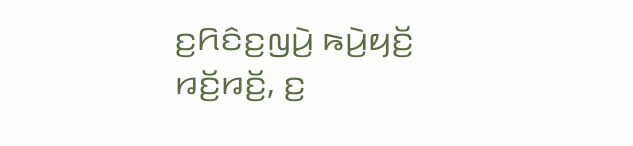ꤢ꤬ꤖꤢꤨꤢ꤬ꤜꤣꤧ꤬ ꤒꤣꤧ꤬ꤟꤢꤩ꤬ ꤙꤢꤩ꤬ꤙꤢꤩ꤬, ꤢ꤬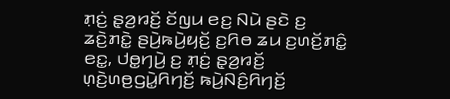ꤊ꤫ꤢꤦ꤬ ꤔ꤫ꤤ꤬ꤙꤢꤩ꤬ ꤢꤩꤜꤣ ꤕꤢ꤬ ꤡꤣꤧ ꤔꤢꤧ ꤢ꤬ ꤘꤢꤧ꤬ꤊꤢꤧ꤭ ꤔꤣꤧ꤬ꤒꤣꤧ꤬ꤟꤢꤩ꤬ ꤢ꤬ꤖꤥ ꤘꤣ ꤢ꤬ꤛꤢꤩ꤬ꤊꤢꤨ꤭ ꤕꤢ꤭, ꤓꤥ꤭ꤚꤣꤧ꤬ ꤢ꤬ ꤊ꤫ꤢꤦ꤬ ꤔ꤫ꤤ꤬ꤙꤢꤩ꤬ ꤛ꤫ꤢꤧ꤬ꤛꤥ꤬ꤞꤣꤧ꤭ꤖꤚꤢꤩ꤬ ꤒꤣꤧ꤬ꤡꤢꤨ꤬ꤖꤚꤢꤩ꤬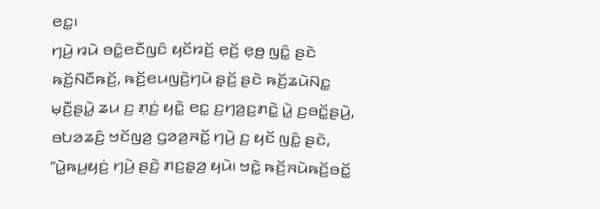ꤕꤢ꤭꤯
ꤚꤣꤧ꤬ ꤙꤣꤧ ꤋꤢꤨ꤭ꤕꤢꤪꤜꤢꤨ ꤟꤢꤩꤙꤢꤩ꤬ ꤕ꤫ꤢꤩ꤬ ꤕ꤫ꤥ꤬ ꤜꤢꤨ꤭ ꤔꤢꤧ ꤒꤢꤩ꤬ꤡꤢꤪꤒꤢꤩ꤬, ꤒꤢꤩ꤬ꤕꤣꤜꤢꤧ꤬ꤚꤣꤧ ꤔ꤫ꤢꤩ꤬ ꤔꤢꤧ ꤒꤢꤩ꤬ꤘꤣꤧꤡꤢ꤭ ꤗ꤫ꤢꤪ꤬ꤔꤣꤧ꤭ ꤘꤣ ꤢ꤬ ꤊ꤫ꤢꤦ꤬ ꤟꤢꤧ꤭ ꤕꤢ꤭ ꤢ꤬ꤚꤤ꤬ꤢ꤬ꤊꤢꤧ꤭ ꤣꤧ꤭ ꤢ꤬ꤋꤢꤩ꤭ꤔꤣꤧ꤬, ꤋꤝꤤꤘꤢꤨ꤬ ꤠꤢꤩꤜꤤ꤬ ꤞꤤꤤ꤬ꤏꤢꤩ꤭ ꤚꤣꤧ꤬ ꤢ꤬ ꤟꤢꤩ ꤜꤢꤨ꤭ ꤔꤢꤧ, “ꤣꤧ꤭ꤒꤣ꤬ꤟꤢꤦ꤬ ꤚꤣꤧ꤬ ꤔꤢꤧ꤬ ꤊꤢ꤬ꤔ꤫ꤤ꤬ ꤟꤣꤧ꤯ ꤠꤢꤧ꤭ ꤒꤢꤩ꤬ꤏꤣꤧꤒꤢꤩ꤬ꤋꤢꤩ꤭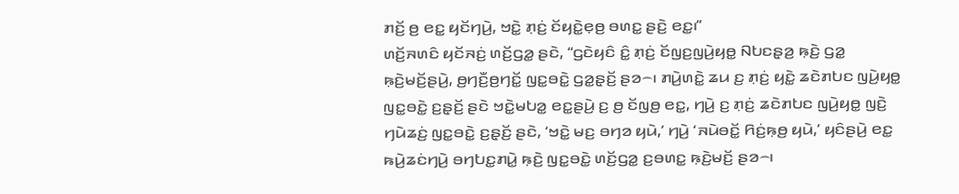ꤊꤢꤩ꤬ ꤥ꤬ ꤕꤢ꤭ ꤟꤢꤩꤚꤣꤧ꤬, ꤠꤢꤧ꤭ ꤊ꤫ꤢꤦ꤬ ꤢꤩꤟꤢꤧ꤭ꤕ꤫ꤥ꤬ ꤋꤛꤢ꤭ ꤔꤢꤧ꤬ ꤕꤢ꤭꤯”
ꤛꤢꤩ꤬ꤏꤛꤢꤨ ꤟꤢꤩꤏꤢꤦ꤬ ꤛꤢꤩ꤬ꤞꤤ꤭ ꤔꤢꤧ, “ꤞꤢꤧꤟꤢꤨ ꤢꤨ꤭ ꤊ꤫ꤢꤦ꤬ ꤢꤩꤜꤢ꤬ꤜꤣꤧ꤬ꤟꤥ꤭ ꤡꤝꤢꤔ꤫ꤤ꤬ ꤒ꤫ꤢꤧ꤬ ꤞꤤ꤭ ꤒ꤫ꤢꤧ꤬ꤗꤢꤩ꤬ꤔꤣꤧ꤬, ꤥ꤬ꤚꤢꤪ꤬ꤥ꤬ꤚꤢꤩ꤭ ꤜꤢ꤭ꤋꤢꤧ꤭ ꤞꤤ꤭ꤔ꤫ꤢꤩ꤬ ꤔꤤ꤮꤯ ꤊꤣꤧ꤬ꤛꤢꤧ꤭ ꤘꤣ ꤢ꤬ ꤊ꤫ꤢꤦ꤬ ꤟꤢꤧ꤭ ꤘꤢꤧꤊꤝꤢ ꤜꤣꤧ꤬ꤟꤥ꤭ ꤜꤢ꤭ꤋꤢꤧ꤭ ꤢ꤬ꤔ꤫ꤢꤩ꤬ ꤔꤢꤧ ꤠꤢꤧ꤭ꤗꤝꤤ꤭ ꤕꤢ꤭ꤔꤣꤧ꤬ ꤢ꤬ ꤥ꤬ ꤢꤩꤜꤥ꤬ ꤕꤢ꤭, ꤚꤣꤧ꤬ ꤢ꤬ ꤊ꤫ꤢꤦ꤬ ꤘꤢꤧꤊꤝꤢ ꤜꤣꤧ꤬ꤟꤥ꤭ ꤜꤢꤧ꤬ ꤚꤣꤧꤘꤢꤦ꤬ ꤜꤢ꤭ꤋꤢꤧ꤭ ꤢ꤬ꤔ꤫ꤢꤩ꤬ ꤔꤢꤧ, ‘ꤠꤢꤧ꤭ ꤗꤢ꤬ ꤋꤚꤤ ꤟꤣꤧ,’ ꤚꤣꤧ꤬ ‘ꤏꤣꤧꤋꤢꤩ꤭ ꤖꤢꤦ꤬ꤒ꤫ꤥ꤬ ꤟꤣꤧ,’ ꤟꤢꤨꤔꤣꤧ꤬ ꤕꤢ꤭ ꤒꤣꤧ꤬ꤘꤢꤦꤚꤣꤧ꤬ ꤋꤚꤝꤢ꤭ꤊꤣꤧ꤭ ꤒ꤫ꤢꤧ꤬ ꤜꤢ꤭ꤋꤢꤧ꤭ ꤛꤢꤩ꤬ꤞꤤ꤭ ꤢ꤬ꤋꤛꤢ꤭ ꤒ꤫ꤢꤧ꤬ꤗꤢꤩ꤬ ꤔꤤ꤮꤯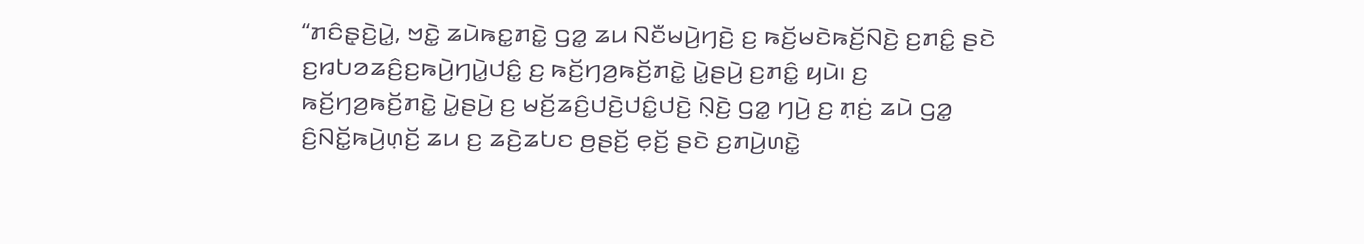“ꤊꤢꤨꤔ꤫ꤢꤧ꤬ꤣꤧ꤭, ꤠꤢꤧ꤭ ꤘꤣꤧꤒꤢ꤭ꤊꤢꤧ꤭ ꤞꤤ꤭ ꤘꤣ ꤡꤢꤪꤗꤣꤧ꤬ꤚꤢꤧ꤬ ꤢ꤬ ꤒꤢꤩ꤬ꤗꤢꤧꤒꤢꤩ꤬ꤡꤢꤧ꤬ ꤢ꤬ꤊꤢꤨ꤭ ꤔꤢꤧ ꤢ꤬ꤙꤝꤤꤘꤢꤨ꤬ꤢ꤬ꤒꤣꤧ꤬ꤚꤣꤧ꤭ꤓꤢꤨ꤭ ꤢ꤬ ꤒꤢꤩ꤬ꤚꤤ꤬ꤒꤢꤩ꤬ꤊꤢꤧ꤭ ꤣꤧ꤭ꤔꤣꤧ꤬ ꤢ꤬ꤊꤢꤨ꤭ ꤟꤣꤧ꤯ ꤢ꤬ ꤒꤢꤩ꤬ꤚꤤ꤬ꤒꤢꤩ꤬ꤊꤢꤧ꤭ ꤣꤧ꤭ꤔꤣꤧ꤬ ꤢ꤬ ꤗꤢꤩ꤬ꤘꤢꤨ꤬ꤓꤢꤧ꤬ꤓꤢꤨ꤭ꤓꤢꤧ꤬ ꤡ꤫ꤢꤧ꤬ ꤞꤤ꤭ ꤚꤣꤧ꤬ ꤢ꤬ ꤊ꤫ꤢꤦ꤬ ꤘꤣꤧ ꤞꤤ꤭ ꤢꤨ꤬ꤡꤢꤩ꤭ꤒꤣꤧ꤬ꤛ꤫ꤢꤩ꤬ ꤘꤣ ꤢ꤬ ꤘꤢꤧ꤬ꤘꤝꤢ ꤥ꤬ꤔꤢꤩ꤬ ꤕ꤫ꤢꤩ꤬ ꤔꤢꤧ ꤢ꤬ꤊꤣꤧ꤬ꤛꤢꤧ꤭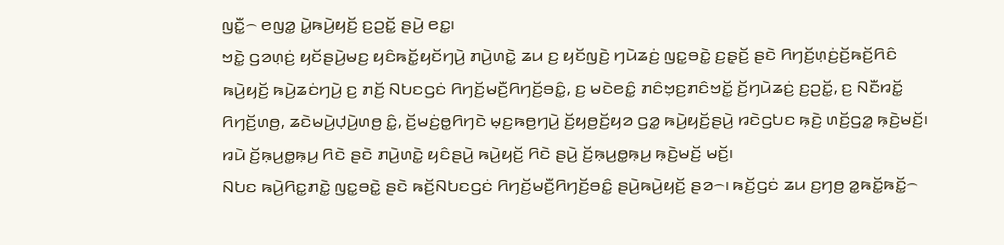ꤜꤢꤪ꤭꤮ ꤕꤜꤤ꤭ ꤣꤧ꤭ꤒꤣꤧ꤬ꤟꤢꤩ꤬ ꤢ꤬ꤑꤢꤩ꤭ ꤔꤣꤧ꤬ ꤕꤢ꤭꤯
ꤠꤢꤧ꤭ ꤞꤤꤛ꤫ꤢꤦ꤬ ꤟꤢꤩꤔꤣꤧ꤬ꤗꤢ꤬ ꤟꤢꤨꤒꤢꤩ꤭ꤟꤢꤩꤚꤣꤧ꤬ ꤊꤣꤧ꤬ꤛꤢꤧ꤭ ꤘꤣ ꤢ꤬ ꤟꤢꤩꤜꤢꤧ꤬ ꤚꤣꤧꤘꤢꤦ꤬ ꤜꤢ꤭ꤋꤢꤧ꤭ ꤢ꤬ꤔ꤫ꤢꤩ꤬ ꤔꤢꤧ ꤖꤚꤢꤩ꤬ꤛ꤫ꤢꤦ꤬ꤢꤩ꤬ꤒꤢꤩ꤬ꤖꤢꤨ ꤒꤣꤧ꤬ꤟꤢꤩ꤬ ꤒꤣꤧ꤬ꤘꤢꤦꤚꤣꤧ꤬ ꤢ꤬ ꤊꤢꤩ꤬ ꤡꤝꤢꤞꤢꤦ ꤖꤚꤢꤩ꤬ꤗꤢꤪ꤬ꤖꤚꤢꤩ꤬ꤋꤢꤨ꤭, ꤢ꤬ ꤗꤢꤧꤕꤢꤨ꤭ ꤊꤢꤨꤠ꤫ꤢ꤬ꤊꤢꤨꤠꤢꤩ꤭ ꤢꤩ꤬ꤚꤣꤧꤘꤢꤦ꤬ ꤢ꤬ꤑꤢꤩ꤭, ꤢ꤬ ꤡꤢꤪꤙꤢꤩ꤭ ꤖꤚꤢꤩ꤬ꤛꤥ꤬, ꤘꤢꤧꤗꤣꤧ꤬ꤓ꤫ꤣꤧ꤬ꤛꤥ꤬ ꤢꤨ꤭, ꤢꤩ꤬ꤗꤢꤦ꤬ꤥ꤭ꤖꤚꤢꤧ ꤗ꤫ꤢ꤬ꤒꤥ꤬ꤚꤣꤧ꤬ ꤢꤩ꤬ꤟꤥ꤬ꤢꤩ꤬ꤟꤤ ꤞꤤ꤭ ꤒꤣꤧ꤬ꤟꤢꤩ꤬ꤔꤣꤧ꤬ ꤙꤢꤧꤞꤝꤢ ꤒ꤫ꤢꤧ꤬ ꤛꤢꤩ꤬ꤞꤤ꤭ ꤒ꤫ꤢꤧ꤬ꤗꤢꤩ꤬꤯ ꤙꤣꤧ ꤢꤩ꤬ꤒ꤫ꤣ꤬ꤥ꤭ꤒ꤫ꤣ꤬ ꤖꤢꤧ ꤔꤢꤧ ꤊꤣꤧ꤬ꤛꤢꤧ꤭ ꤟꤢꤨꤔꤣꤧ꤬ ꤒꤣꤧ꤬ꤟꤢꤩ꤬ ꤖꤢꤧ ꤔꤣꤧ꤬ ꤢꤩ꤬ꤒ꤫ꤣ꤬ꤥ꤭ꤒ꤫ꤣ꤬ ꤒ꤫ꤢꤧ꤬ꤗꤢꤩ꤬ ꤗꤢꤩ꤬꤯
ꤡꤝꤢ ꤒꤣꤧ꤬ꤖꤢ꤭ꤊꤢꤧ꤭ ꤜꤢ꤭ꤋꤢꤧ꤭ ꤔꤢꤧ ꤒꤢꤩ꤬ꤡꤝꤢꤞꤢꤦ ꤖꤚꤢꤩ꤬ꤗꤢꤪ꤬ꤖꤚꤢꤩ꤬ꤋꤢꤨ꤭ ꤔꤣꤧ꤬ꤒꤣꤧ꤬ꤟꤢꤩ꤬ ꤔꤤ꤮꤯ ꤒꤢꤩ꤬ꤞꤢꤦ ꤘꤣ ꤢ꤬ꤚꤥ꤬ ꤤ꤭ꤒꤢꤩ꤭ꤒꤢꤩ꤭꤮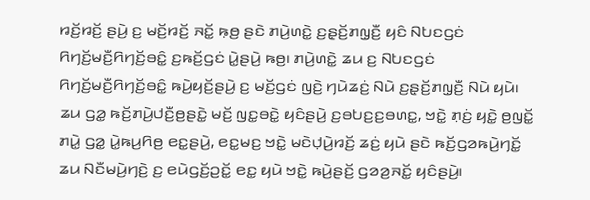ꤙꤢꤩ꤬ꤙꤢꤩ꤬ ꤔꤣꤧ꤬ ꤢ꤬ ꤗꤢꤩ꤬ꤙꤢꤩ꤬ ꤏꤢꤩ꤭ ꤒ꤫ꤥ꤬ ꤔꤢꤧ ꤊꤣꤧ꤬ꤛꤢꤧ꤭ ꤢ꤬ꤔ꤫ꤢꤩ꤬ꤊꤜ꤫ꤢꤪ꤬ ꤟꤢꤨ ꤡꤝꤢꤞꤢꤦ ꤖꤚꤢꤩ꤬ꤗꤢꤪ꤬ꤖꤚꤢꤩ꤬ꤋꤢꤨ꤭ ꤢ꤬ꤒꤢꤩ꤬ꤞꤢꤦ ꤣꤧ꤭ꤔꤣꤧ꤬ ꤒꤥ꤬꤯ ꤊꤣꤧ꤬ꤛꤢꤧ꤭ ꤘꤣ ꤢ꤬ ꤡꤝꤢꤞꤢꤦ ꤖꤚꤢꤩ꤬ꤗꤢꤪ꤬ꤖꤚꤢꤩ꤬ꤋꤢꤨ꤭ ꤒꤣꤧ꤬ꤟꤢꤩ꤬ꤔꤣꤧ꤬ ꤢ꤬ ꤗꤢꤩ꤬ꤞꤢꤦ ꤜꤢꤧ꤬ ꤚꤣꤧꤘꤢꤦ꤬ ꤡꤣꤧ ꤢ꤬ꤔ꤫ꤢꤩ꤬ꤊꤜ꤫ꤢꤪ꤬ ꤡꤣꤧ ꤟꤣꤧ꤯
ꤘꤣ ꤞꤤ꤭ ꤒꤢꤩ꤬ꤊꤣꤧ꤬ꤓꤢꤪ꤬ꤥ꤬ꤔꤢꤧ꤭ ꤗꤢꤩ꤬ ꤜꤢ꤭ꤋꤢꤧ꤭ ꤟꤢꤨꤔꤣꤧ꤬ ꤢ꤬ꤋꤝꤢ꤬ꤢ꤬ꤋꤛꤢ꤭, ꤠꤢꤧ꤭ ꤊ꤫ꤢꤦ꤬ ꤟꤢꤧ꤭ ꤥ꤬ꤜꤢꤩ꤭ ꤊꤣꤧ꤭ ꤞꤤ꤭ ꤣꤧ꤭ꤒꤣ꤬ꤖꤥ꤬ ꤕꤢ꤭ꤔꤣꤧ꤬, ꤕꤢ꤭ꤗꤢ꤬ ꤠꤢꤧ꤭ ꤗꤢꤧꤓ꤫ꤣꤧ꤬ꤙꤢꤩ꤬ ꤘꤢꤦ꤬ ꤟꤣꤧ ꤔꤢꤧ ꤒꤢꤩ꤬ꤞꤤꤒꤣꤧ꤬ꤚꤢꤩ꤭ ꤘꤣ ꤡꤢꤪꤗꤣꤧ꤬ꤚꤢꤧ꤬ ꤢ꤬ ꤕꤣꤧꤞꤢꤩ꤬ꤑꤢꤩ꤭ ꤕꤢ꤭ ꤟꤣꤧ ꤠꤢꤧ꤭ ꤒꤣꤧ꤬ꤔꤢꤩ꤬ ꤞꤤꤤ꤬ꤏꤢꤩ꤭ ꤟꤢꤨꤔꤣꤧ꤬꤯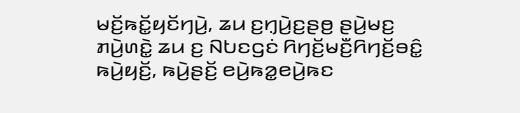ꤗꤢꤩ꤬ꤒꤢꤩ꤭ꤟꤢꤩꤚꤣꤧ꤬, ꤘꤣ ꤢ꤬ꤚ꤫ꤣꤧ꤬ꤢ꤬ꤔꤥ꤬ ꤔꤣꤧ꤬ꤗꤢ꤬ ꤊꤣꤧ꤬ꤛꤢꤧ꤭ ꤘꤣ ꤢ꤬ ꤡꤝꤢꤞꤢꤦ ꤖꤚꤢꤩ꤬ꤗꤢꤪ꤬ꤖꤚꤢꤩ꤬ꤋꤢꤨ꤭ ꤒꤣꤧ꤬ꤟꤢꤩ꤬, ꤒꤣꤧ꤬ꤔꤢꤩ꤬ ꤕꤣꤧ꤬ꤒꤤ꤭ꤕꤣꤧ꤬ꤒꤢ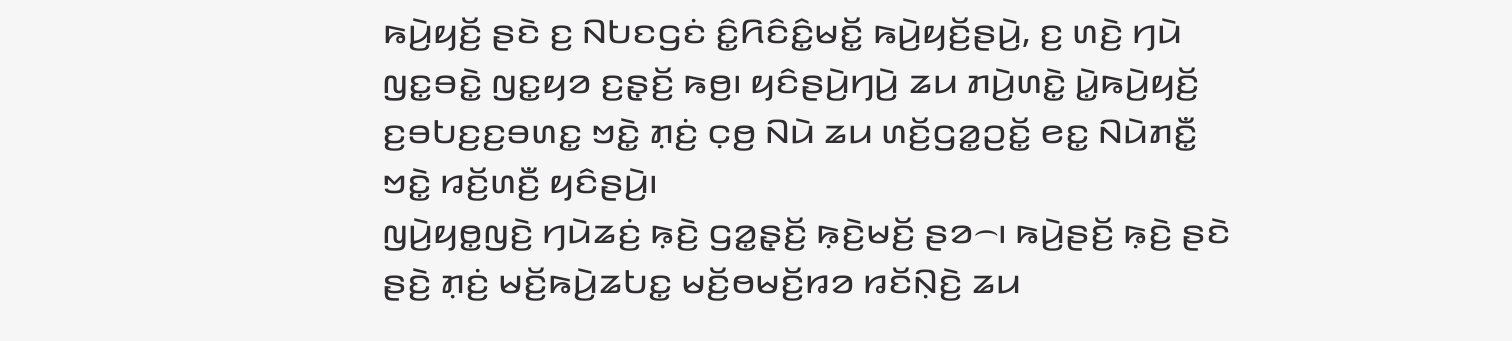ꤒꤣꤧ꤬ꤟꤢꤩ꤬ ꤔꤢꤧ ꤢ꤬ ꤡꤝꤢꤞꤢꤦ ꤢꤨ꤭ꤖꤢꤨꤢꤨ꤭ꤗꤢꤩ꤭ ꤒꤣꤧ꤬ꤟꤢꤩ꤬ꤔꤣꤧ꤬, ꤢ꤬ ꤛꤢꤧ꤬ ꤚꤣꤧ ꤜꤢ꤭ꤋꤢꤧ꤭ ꤜꤢ꤭ꤟꤤ ꤢ꤬ꤔ꤫ꤢꤩ꤬ ꤒꤥ꤬꤯ ꤟꤢꤨꤔꤣꤧ꤬ꤚꤣꤧ꤬ ꤘꤣ ꤊꤣꤧ꤬ꤛꤢꤧ꤭ ꤣꤧ꤭ꤒꤣꤧ꤬ꤟꤢꤩ꤬ ꤢ꤬ꤋꤝꤢ꤬ꤢ꤬ꤋꤛꤢ꤭ ꤠꤢꤧ꤭ ꤊ꤫ꤢꤦ꤬ ꤍ꤫ꤥ꤬ ꤡꤣꤧ ꤘꤣ ꤛꤢꤩ꤬ꤞꤤ꤭ꤑꤢꤩ꤭ ꤕꤢ꤭ ꤡꤣꤧꤊꤢꤪ꤭ ꤠꤢꤧ꤭ ꤙꤢꤩ꤬ꤛꤢꤪ꤬ ꤟꤢꤨꤔꤣꤧ꤬꤯
ꤜꤣꤧ꤬ꤟꤥ꤭ꤜꤢꤧ꤬ ꤚꤣꤧꤘꤢꤦ꤬ ꤒ꤫ꤢꤧ꤬ ꤞꤤ꤭ꤔ꤫ꤢꤩ꤬ ꤒ꤫ꤢꤧ꤬ꤗꤢꤩ꤬ ꤔꤤ꤮꤯ ꤒꤣꤧ꤬ꤔꤢꤩ꤬ ꤒ꤫ꤢꤧ꤬ ꤔꤢꤧ ꤔꤢꤧ꤬ ꤊ꤫ꤢꤦ꤬ ꤗꤢꤩ꤬ꤒꤣꤧ꤬ꤘꤝꤢ꤭ ꤗꤢꤩ꤬ꤥꤗꤢꤩ꤬ꤙꤤ ꤙꤢꤩꤡ꤫ꤢꤧ꤬ ꤘꤣ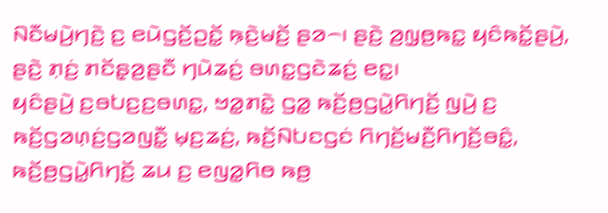ꤡꤢꤪꤗꤣꤧ꤬ꤚꤢꤧ꤬ ꤢ꤬ ꤕꤣꤧꤞꤢꤩ꤬ꤑꤢꤩ꤭ ꤒ꤫ꤢꤧ꤬ꤗꤢꤩ꤬ ꤔꤤ꤮꤯ ꤔꤢꤧ꤬ ꤤ꤬ꤜ꤫ꤥ꤬ꤒꤢ꤭ ꤟꤢꤨꤒꤢꤩ꤭ꤔꤣꤧ꤬, ꤔꤢꤧ꤬ ꤊ꤫ꤢꤦ꤬ ꤊꤢꤩꤔ꤫ꤤ꤬ꤔꤢꤪ ꤚꤣꤧꤘꤢꤦ꤬ ꤋꤛꤢ꤭ꤞꤢꤧꤘꤢꤦ꤬ ꤕꤢ꤭꤯
ꤟꤢꤨꤔꤣꤧ꤬ ꤢ꤬ꤋꤝꤢ꤬ꤢ꤬ꤋꤛꤢ꤭, ꤠꤤ꤭ꤊꤢꤧ꤭ ꤞꤤ꤭ ꤒꤢꤩ꤬ꤥ꤬ꤞꤣꤧ꤭ꤖꤚꤢꤩ꤬ ꤜꤣꤧ꤬ ꤢ꤬ ꤒꤢꤩ꤬ꤞꤤꤛ꤫ꤢꤦ꤬ꤞꤤꤜꤢꤪ꤭ ꤗ꤫ꤢ꤬ꤘꤢꤦ꤬, ꤒꤢꤩ꤬ꤡꤝꤢꤞꤢꤦ ꤖꤚꤢꤩ꤬ꤗꤢꤪ꤬ꤖꤚꤢꤩ꤬ꤋꤢꤨ꤭, ꤒꤢꤩ꤬ꤥ꤬ꤞꤣꤧ꤭ꤖꤚꤢꤩ꤬ ꤘꤣ ꤢ꤬ ꤕꤜꤤ꤭ꤖꤥ ꤒꤥ꤬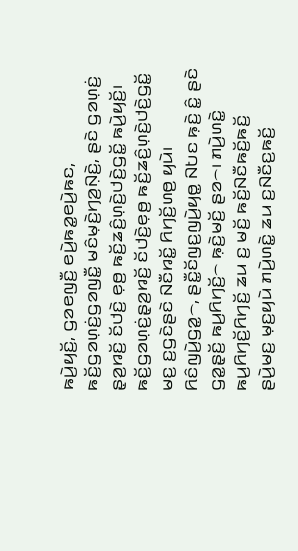ꤒꤣꤧ꤬ꤟꤢꤩ꤬, ꤞꤤꤕꤜꤢꤪ꤬ ꤕꤣꤧ꤬ꤒꤤ꤭ꤕꤣꤧ꤬ꤒꤢ, ꤒꤢꤩ꤬ꤞꤤꤛ꤫ꤢꤦ꤬ꤞꤤꤜꤢꤪ꤭ ꤗꤢꤨꤗ꤫ꤢꤧ꤬ꤚꤤ꤬ꤡ꤫ꤢꤧ꤬, ꤔꤢꤧ ꤞꤤꤛ꤫ꤢꤦ꤬ ꤔ꤫ꤤ꤬ꤙꤢꤩ꤬ ꤢꤩꤓꤢꤧ꤬ ꤕ꤫ꤥ꤬ ꤒꤢꤩ꤬ꤘꤢꤨ꤬ꤛ꤫ꤢꤧ꤬ꤓꤢꤧ꤬ꤞꤢꤩ꤭ ꤒꤣꤧ꤬ꤟꤢꤩ꤬꤯ ꤒꤢꤩ꤬ꤞꤤꤛ꤫ꤢꤦ꤬ꤔ꤫ꤤ꤬ꤙꤢꤩ꤬ ꤢꤩꤓꤢꤧ꤬ꤕ꤫ꤥ꤬ ꤒꤢꤩ꤬ꤘꤢꤨ꤬ꤛ꤫ꤢꤧ꤬ꤓꤢꤧ꤬ꤞꤢꤩ꤭ ꤗꤢ꤬ ꤢ꤬ꤞꤢꤧꤔꤢꤧ ꤡꤢꤪꤙꤢꤩ꤭ ꤖꤚꤢꤩ꤬ꤛꤥ꤬ ꤟꤣꤧ꤯
ꤖꤢꤨꤜꤣꤧ꤬ꤞꤤ꤭꤮, ꤔꤢꤪ꤭ꤢꤩꤜꤢ꤬ꤜꤣꤧ꤬ꤟꤥ꤭ ꤡꤝꤢ ꤒ꤫ꤢꤧ꤬ ꤢꤨ꤭ ꤔꤢꤧ ꤞꤤ꤭ꤔ꤫ꤢꤩ꤬ ꤒꤣ꤬ꤖꤚꤢꤩ꤬꤮ ꤒ꤫ꤢꤧ꤬ꤗꤢꤩ꤬ ꤔꤤ꤮꤯ ꤊꤣꤧ꤬ꤛꤢꤧ꤭ ꤒꤣ꤬ꤖꤚꤢꤩ꤬ꤖꤚꤢꤩ꤬ ꤘꤣ ꤢ꤬ ꤗꤢꤩ꤬ ꤒꤢꤩ꤬ꤡꤢꤪꤒꤢꤩ꤬ꤒꤢꤩ꤬ ꤔꤣꤧ꤬ꤗꤢ꤬ ꤗ꤫ꤢ꤬ꤟꤣꤧ ꤊꤣꤧ꤬ꤛꤢꤧ꤭ ꤘꤣ ꤢ꤬ꤡꤢꤪꤢ꤬ꤒꤢꤩ꤬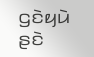ꤞꤢꤧꤟꤣꤧ ꤔꤢꤧ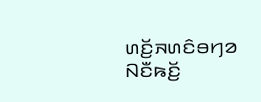ꤛꤢꤩ꤬ꤏꤛꤢꤨꤋꤚꤤ ꤡꤢꤪꤒꤢꤩ꤬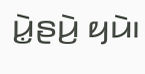ꤣꤧ꤭ꤔꤣꤧ꤬ ꤟꤣꤧ꤯